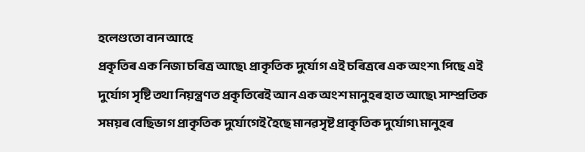হলেণ্ডতো বান আহে
প্ৰকৃতিৰ এক নিজা চৰিত্ৰ আছে৷ প্ৰাকৃতিক দুৰ্যোগ এই চৰিত্ৰৰে এক অংশ৷ পিছে এই দুৰ্যোগ সৃষ্টি তথা নিয়ন্ত্ৰণত প্ৰকৃতিৰেই আন এক অংশ মানুহৰ হাত আছে৷ সাম্প্ৰতিক সময়ৰ বেছিভাগ প্ৰাকৃতিক দুৰ্যোগেই হৈছে মানৱসৃষ্ট প্ৰাকৃতিক দুৰ্যোগ৷ মানুহৰ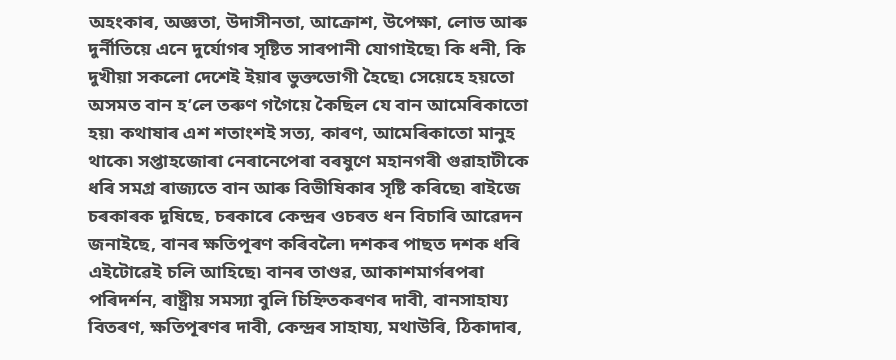অহংকাৰ, অজ্ঞতা, উদাসীনতা, আক্ৰোশ, উপেক্ষা, লোভ আৰু দুৰ্নীতিয়ে এনে দুৰ্যোগৰ সৃষ্টিত সাৰপানী যোগাইছে৷ কি ধনী, কি দুখীয়া সকলো দেশেই ইয়াৰ ভুক্তভোগী হৈছে৷ সেয়েহে হয়তো অসমত বান হ’লে তৰুণ গগৈয়ে কৈছিল যে বান আমেৰিকাতো হয়৷ কথাষাৰ এশ শতাংশই সত্য, কাৰণ, আমেৰিকাতো মানুহ থাকে৷ সপ্তাহজোৰা নেৰানেপেৰা বৰষুণে মহানগৰী গুৱাহাটীকে ধৰি সমগ্ৰ ৰাজ্যতে বান আৰু বিভীষিকাৰ সৃষ্টি কৰিছে৷ ৰাইজে চৰকাৰক দূষিছে, চৰকাৰে কেন্দ্ৰৰ ওচৰত ধন বিচাৰি আৱেদন জনাইছে, বানৰ ক্ষতিপূৰণ কৰিবলৈ৷ দশকৰ পাছত দশক ধৰি এইটোৱেই চলি আহিছে৷ বানৰ তাণ্ডৱ, আকাশমাৰ্গৰপৰা পৰিদৰ্শন, ৰাষ্ট্ৰীয় সমস্যা বুলি চিহ্নিতকৰণৰ দাবী, বানসাহায্য বিতৰণ, ক্ষতিপূৰণৰ দাবী, কেন্দ্ৰৰ সাহায্য, মথাউৰি, ঠিকাদাৰ,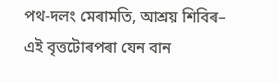পথ-দলং মেৰামতি, আশ্ৰয় শিবিৰ– এই বৃত্তটোৰপৰা যেন বান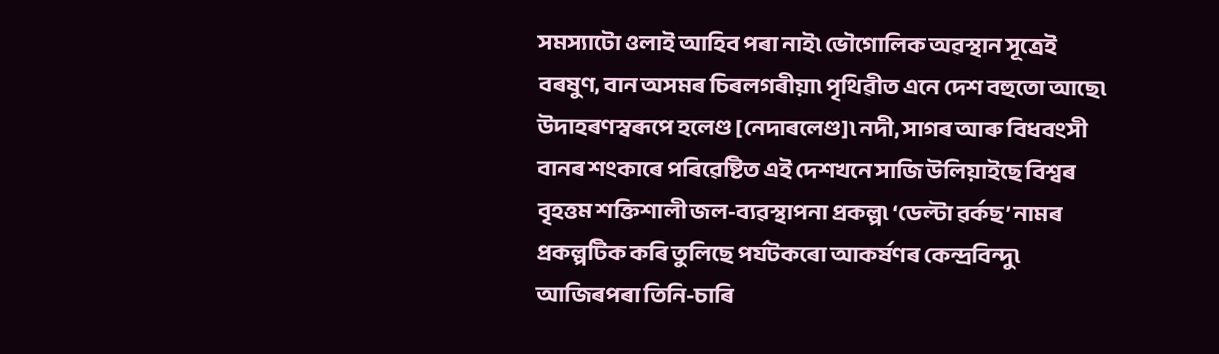সমস্যাটো ওলাই আহিব পৰা নাই৷ ভৌগোলিক অৱস্থান সূত্ৰেই বৰষুণ, বান অসমৰ চিৰলগৰীয়া৷ পৃথিৱীত এনে দেশ বহুতো আছে৷ উদাহৰণস্বৰূপে হলেণ্ড [নেদাৰলেণ্ড]৷ নদী, সাগৰ আৰু বিধবংসী বানৰ শংকাৰে পৰিৱেষ্টিত এই দেশখনে সাজি উলিয়াইছে বিশ্বৰ বৃহত্তম শক্তিশালী জল-ব্যৱস্থাপনা প্ৰকল্প৷ ‘ডেল্টা ৱৰ্কছ’ নামৰ প্ৰকল্পটিক কৰি তুলিছে পৰ্যটকৰো আকৰ্ষণৰ কেন্দ্ৰবিন্দু৷ আজিৰপৰা তিনি-চাৰি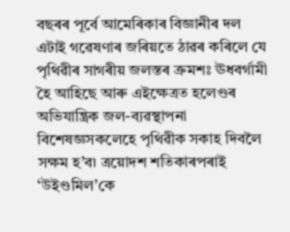বছৰৰ পূৰ্বে আমেৰিকাৰ বিজ্ঞানীৰ দল এটাই গৱেষণাৰ জৰিয়তে ঠাৱৰ কৰিলে যে পৃথিৱীৰ সাগৰীয় জলস্তৰ ক্ৰমশঃ ঊধবৰ্গামী হৈ আহিছে আৰু এইক্ষেত্ৰত হলেণ্ডৰ অভিযান্ত্ৰিক জল-ব্যৱস্থাপনা বিশেষজ্ঞসকলেহে পৃথিৱীক সকাহ দিবলৈ সক্ষম হ’ব৷ ত্ৰয়োদশ শতিকাৰপৰাই ‘উইণ্ডমিল’কে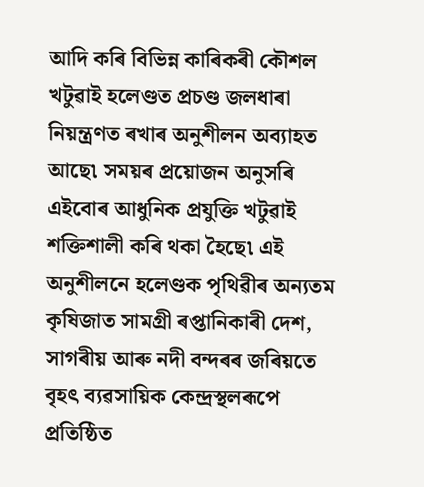আদি কৰি বিভিন্ন কাৰিকৰী কৌশল খটুৱাই হলেণ্ডত প্ৰচণ্ড জলধাৰা নিয়ন্ত্ৰণত ৰখাৰ অনুশীলন অব্যাহত আছে৷ সময়ৰ প্ৰয়োজন অনুসৰি এইবোৰ আধুনিক প্ৰযুক্তি খটুৱাই শক্তিশালী কৰি থকা হৈছে৷ এই অনুশীলনে হলেণ্ডক পৃথিৱীৰ অন্যতম কৃষিজাত সামগ্ৰী ৰপ্তানিকাৰী দেশ, সাগৰীয় আৰু নদী বন্দৰৰ জৰিয়তে বৃহৎ ব্যৱসায়িক কেন্দ্ৰস্থলৰূপে প্ৰতিষ্ঠিত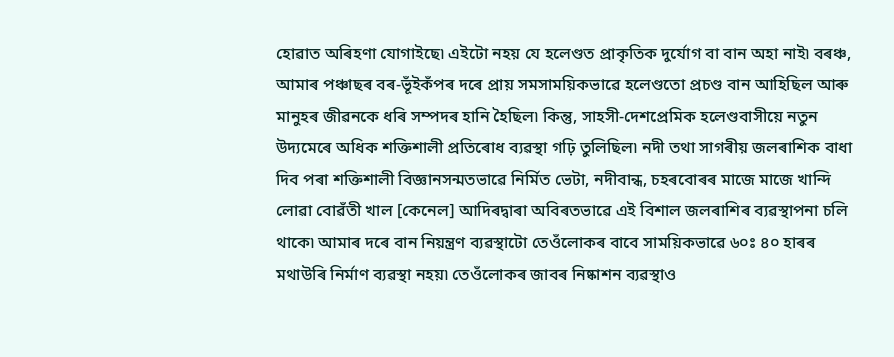হোৱাত অৰিহণা যোগাইছে৷ এইটো নহয় যে হলেণ্ডত প্ৰাকৃতিক দুৰ্যোগ বা বান অহা নাই৷ বৰঞ্চ, আমাৰ পঞ্চাছৰ বৰ-ভূঁইকঁপৰ দৰে প্ৰায় সমসাময়িকভাৱে হলেণ্ডতো প্ৰচণ্ড বান আহিছিল আৰু মানুহৰ জীৱনকে ধৰি সম্পদৰ হানি হৈছিল৷ কিন্তু, সাহসী-দেশপ্ৰেমিক হলেণ্ডবাসীয়ে নতুন উদ্যমেৰে অধিক শক্তিশালী প্ৰতিৰোধ ব্যৱস্থা গঢ়ি তুলিছিল৷ নদী তথা সাগৰীয় জলৰাশিক বাধা দিব পৰা শক্তিশালী বিজ্ঞানসন্মতভাৱে নিৰ্মিত ভেটা, নদীবান্ধ, চহৰবোৰৰ মাজে মাজে খান্দি লোৱা বোৱঁতী খাল [কেনেল] আদিৰদ্বাৰা অবিৰতভাৱে এই বিশাল জলৰাশিৰ ব্যৱস্থাপনা চলি থাকে৷ আমাৰ দৰে বান নিয়ন্ত্ৰণ ব্যৱস্থাটো তেওঁলোকৰ বাবে সাময়িকভাৱে ৬০ঃ ৪০ হাৰৰ মথাউৰি নিৰ্মাণ ব্যৱস্থা নহয়৷ তেওঁলোকৰ জাবৰ নিষ্কাশন ব্যৱস্থাও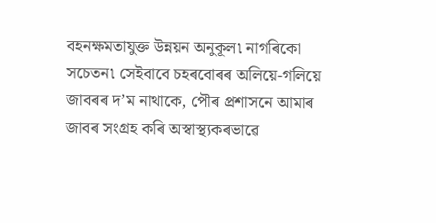বহনক্ষমতাযুক্ত উন্নয়ন অনুকূল৷ নাগৰিকো সচেতন৷ সেইবাবে চহৰবোৰৰ অলিয়ে-গলিয়ে জাবৰৰ দ’ম নাথাকে, পৌৰ প্ৰশাসনে আমাৰ জাবৰ সংগ্ৰহ কৰি অস্বাস্থ্যকৰভাৱে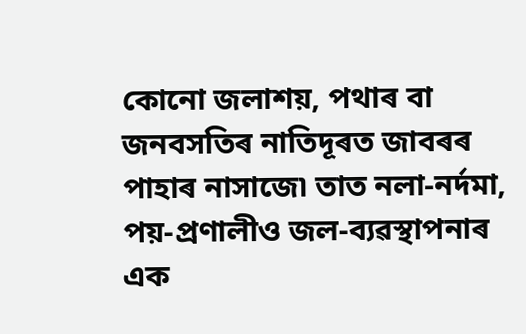কোনো জলাশয়, পথাৰ বা জনবসতিৰ নাতিদূৰত জাবৰৰ পাহাৰ নাসাজে৷ তাত নলা-নৰ্দমা, পয়-প্ৰণালীও জল-ব্যৱস্থাপনাৰ এক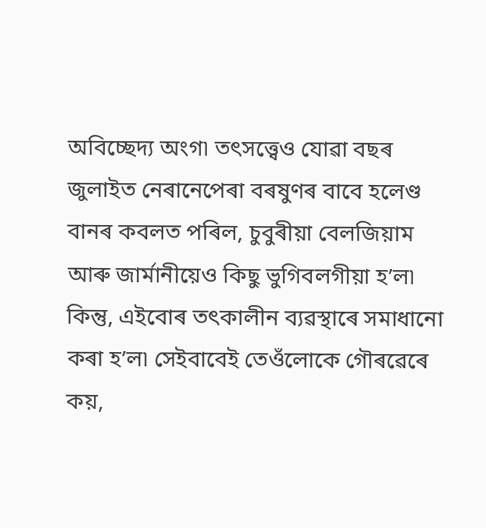অবিচ্ছেদ্য অংগ৷ তৎসত্ত্বেও যোৱা বছৰ জুলাইত নেৰানেপেৰা বৰষুণৰ বাবে হলেণ্ড বানৰ কবলত পৰিল, চুবুৰীয়া বেলজিয়াম আৰু জাৰ্মানীয়েও কিছু ভুগিবলগীয়া হ’ল৷ কিন্তু, এইবোৰ তৎকালীন ব্যৱস্থাৰে সমাধানো কৰা হ’ল৷ সেইবাবেই তেওঁলোকে গৌৰৱেৰে কয়,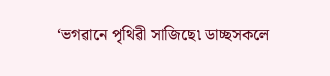‘ভগৱানে পৃথিৱী সাজিছে৷ ডাচ্ছসকলে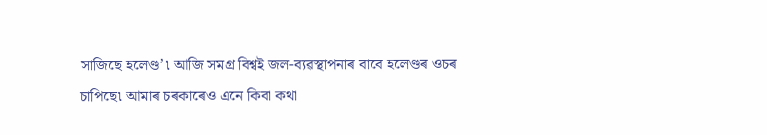সাজিছে হলেণ্ড’৷ আজি সমগ্ৰ বিশ্বই জল-ব্যৱস্থাপনাৰ বাবে হলেণ্ডৰ ওচৰ চাপিছে৷ আমাৰ চৰকাৰেও এনে কিবা কথা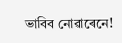ভাবিব নোৱাৰেনে!